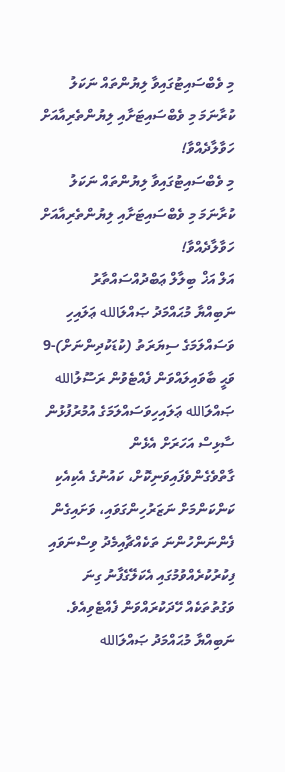މި ވެބްސައިޓުގައިވާ ލިޔުންތައް ނަކަލު ކުރާނަމަ މި ވެބްސައިޓަށާއި ލިޔުންތެރިއާއަށް ހަވާލާދެއްވާ!
މި ވެބްސައިޓުގައިވާ ލިޔުންތައް ނަކަލު ކުރާނަމަ މި ވެބްސައިޓަށާއި ލިޔުންތެރިއާއަށް ހަވާލާދެއްވާ!
އަލް އަޚް ބިލާލް ޢަބްދުއްސައްތާރު
ނަބިއްޔާ މުޙައްމަދު ޞައްލަالله ޢަލައިހި ވަސައްލަމަގެ ސިޔަރަތު (ކުޑަކުދިންނަށް)-9
ވަޙީ ބާވައިލައްވަން ފެއްޓެވުން ރަސޫލުالله ޞައްލަالله ޢަލައިހިވަސައްލަމަގެ އުމުރުފުޅުން ސާޅިސް އަހަރަށް އެޅެން ގާތްވެގެންވެފައިވަނިކޮށް، ކައުނުގެ އެކިއެކި ކަންކަންމަށް ނަޒަރުހިންގަވައި، ވަށައިގެން ފެންނަންހުންނަ ތަކެއްޗާއިމެދު ވިސްނަވައި ފިކުރުކުރެއްވުމުގައި އެކަލޭގެފާނު ގިނަ ވަގުތުތަކެއް ހޭދަކުރައްވަން ފެއްޓެވިއެވެ.
ނަބިއްޔާ މުޙައްމަދު ޞައްލަالله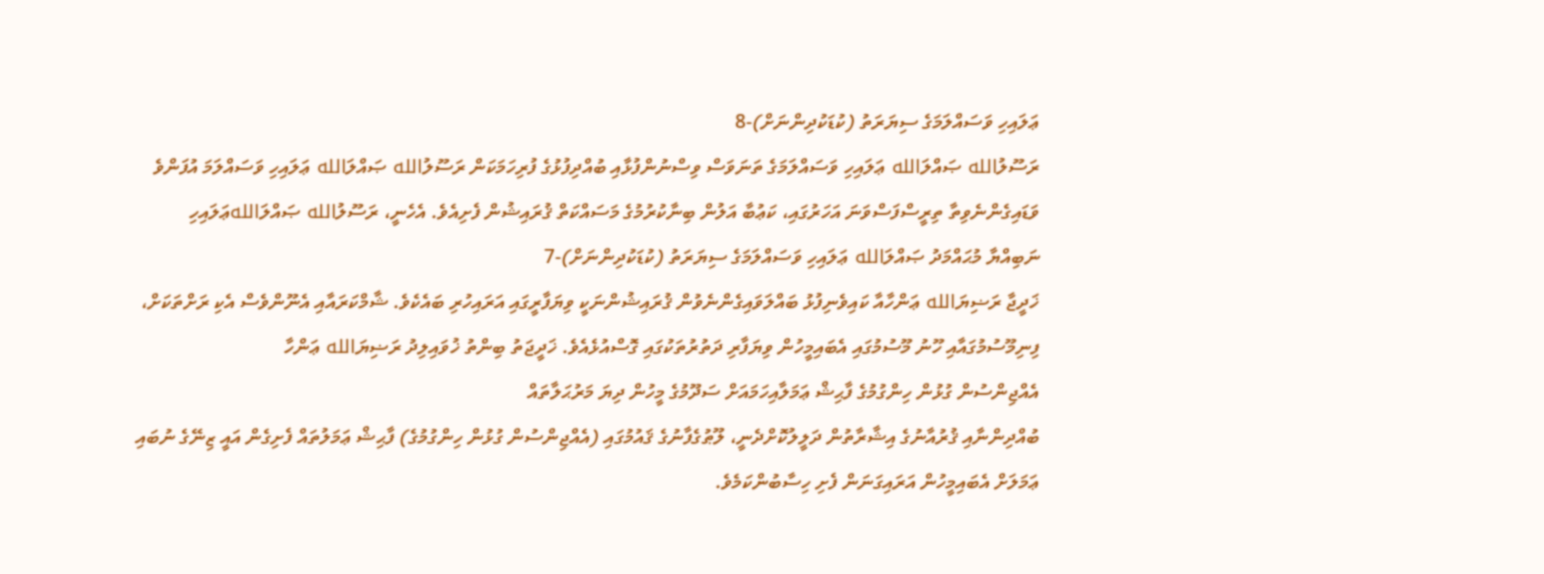ޢަލައިހި ވަސައްލަމަގެ ސިޔަރަތު (ކުޑަކުދިންނަށް)-8
ރަސޫލުالله ޞައްލަالله ޢަލައިހި ވަސައްލަމަގެ ތަނަވަސް ވިސްނުންފުޅާއި ބުއްދިފުޅުގެ ފުރިހަމަކަން ރަސޫލުالله ޞައްލަالله ޢަލައިހި ވަސައްލަމަ އުފަންވެ ވަޑައިގެންނެވިތާ ތިރީސްފަސްވަނަ އަހަރުގައި، ކަޢުބާ އަލުން ބިނާކުރުމުގެ މަސައްކަތް ޤުރައިޝުން ފެށިއެވެ. އެހެނީ، ރަސޫލުالله ޞައްލަاللهޢަލައިހި
ނަބިއްޔާ މުޙައްމަދު ޞައްލަالله ޢަލައިހި ވަސައްލަމަގެ ސިޔަރަތު (ކުޑަކުދިންނަށް)-7
ޚަދީޖާ ރަޟިޔަالله ޢަންހާއާ ކައިވެނިފުޅު ބައްލަވައިގެންނެވުން ޤުރައިޝުންނަކީ ވިޔަފާރީގައި އަރައިހުރި ބައެކެވެ. ޝާމްކަރައާއި އެނޫންވެސް އެކި ރަށްތަކަށް، ފިނިމޫސުމުގައާއި ހޫނު މޫސުމުގައި އެބައިމީހުން ވިޔަފާރި ދަތުރުތަކުގައި ގޮސްއުޅެއެވެ. ޚަދީޖަތު ބިންތު ޚުވައިލިދު ރަޟިޔަالله ޢަންހާ
އެއްޖިންސުން ގުޅުން ހިންގުމުގެ ފާޙިޝް ޢަމަލާއިހަމައަށް ސަދޫމުގެ މީހުން ދިޔަ މަރުޙަލާތައް
ބުއްދިންނާއި ޤުރުއާނުގެ އިޝާރާތުން ދަލީލުކޮށްދެނީ، ލޫޠުގެފާނުގެ ޤައުމުގައި (އެއްޖިންސުން ގުޅުން ހިންގުމުގެ) ފާޙިޝް ޢަމަލުތައް ފެށިގެން އައީ ޒިނޭގެ ނުބައި ޢަމަލަށް އެބައިމީހުން އަރައިގަނަން ފެށި ހިސާބުންކަމެވެ.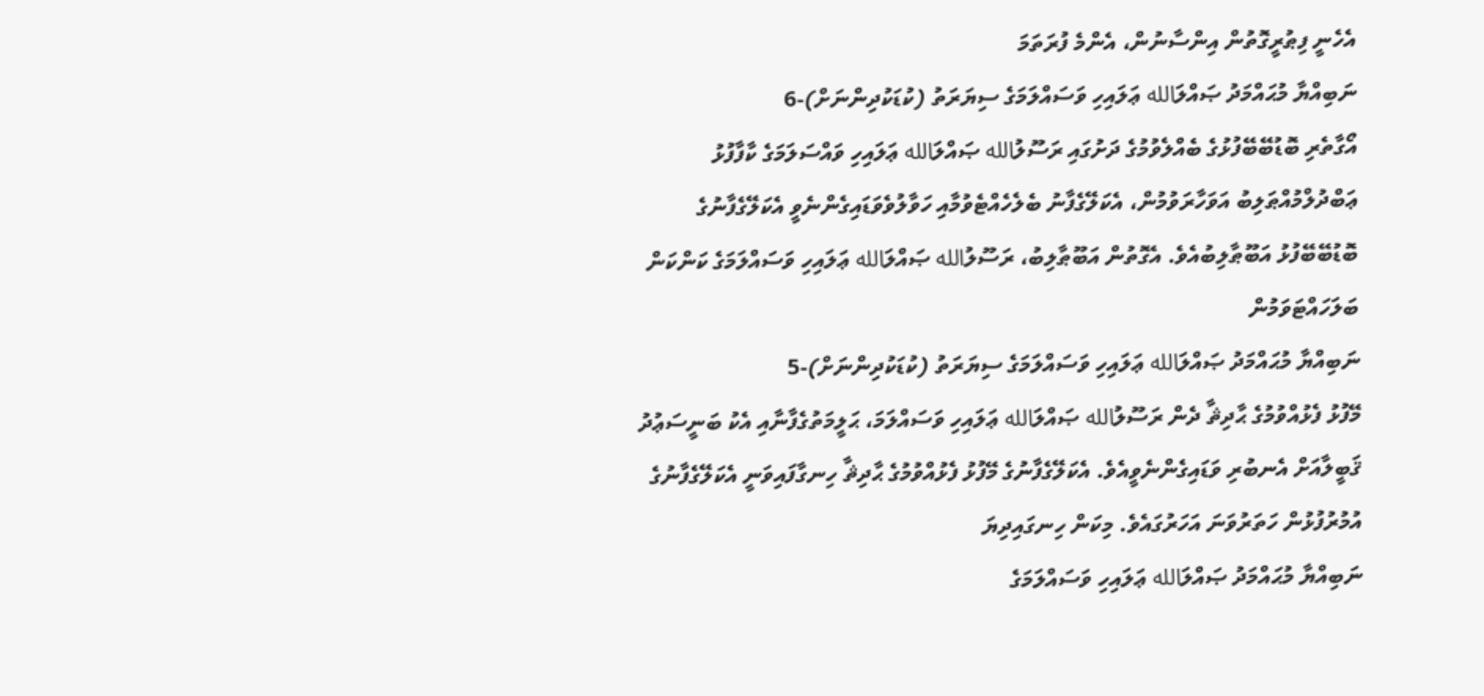އެހެނީ ފިޠުރީގޮތުން އިންސާނުން، އެންމެ ފުރަތަމަ
ނަބިއްޔާ މުޙައްމަދު ޞައްލަالله ޢަލައިހި ވަސައްލަމަގެ ސިޔަރަތު (ކުޑަކުދިންނަށް)-6
އޯގާތެރި ބޮޑުބޭބޭފުޅުގެ ބެއްލެވުމުގެ ދަށުގައި ރަސޫލުالله ޞައްލަالله ޢަލައިހި ވައްސަލަމަގެ ކާފާފުޅު ޢަބްދުލްމުއްޠަލިބު އަވަހާރަވުމުން، އެކަލޭގެފާނު ބެލެހެއްޓެވުމާއި ހަވާލުވެވަޑައިގެންނެވީ އެކަލޭގެފާނުގެ ބޮޑުބޭބޭފުޅު އަބޫޠާލިބުއެވެ. އެގޮތުން އަބޫޠާލިބު، ރަސޫލުالله ޞައްލަالله ޢަލައިހި ވަސައްލަމަގެ ކަންކަން ބަލަހައްޓަވަމުން
ނަބިއްޔާ މުޙައްމަދު ޞައްލަالله ޢަލައިހި ވަސައްލަމަގެ ސިޔަރަތު (ކުޑަކުދިންނަށް)-5
މޭފުޅު ފެޅުއްވުމުގެ ޙާދިޘާ ދެން ރަސޫލުالله ޞައްލަالله ޢަލައިހި ވަސައްލަމަ، ޙަލީމަތުގެފާނާއި އެކު ބަނީސަޢުދު ޤަބީލާއަށް އެނބުރި ވަޑައިގެންނެވީއެވެ. އެކަލޭގެފާނުގެ މޭފުޅު ފެޅުއްވުމުގެ ޙާދިޘާ ހިނގާފައިވަނީ އެކަލޭގެފާނުގެ އުމުރުފުޅުން ހަތަރުވަނަ އަހަރުގައެވެ. މިކަން ހިނގައިދިޔަ
ނަބިއްޔާ މުޙައްމަދު ޞައްލަالله ޢަލައިހި ވަސައްލަމަގެ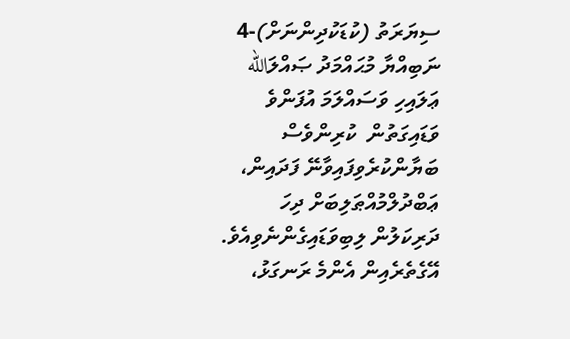ސިޔަރަތު (ކުޑަކުދިންނަށް)-4
ނަބިއްޔާ މުޙައްމަދު ޞައްލަالله ޢަލައިހި ވަސައްލަމަ އުފަންވެ ވަޑައިގަތުން  ކުރިންވެސް ބަޔާންކުރެވިފައިވާނޭ ފަދައިން، ޢަބްދުލްމުއްޠަލިބަށް ދިހަ ދަރިކަލުން ލިބިވަޑައިގެންނެވިއެވެ. އޭގެތެރެއިން އެންމެ ރަނގަޅު،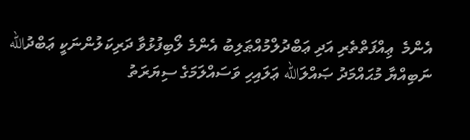އެންމެ  ޢިއްފަތްތެރި އަދި ޢަބްދުލްމުއްޠަލިބު އެންމެ ލޯބިފުޅުވާ ދަރިކަލުންނަކީ ޢަބްދުالله
ނަބިއްޔާ މުޙައްމަދު ޞައްލަالله ޢަލައިހި ވަސައްލަމަގެ ސިޔަރަތު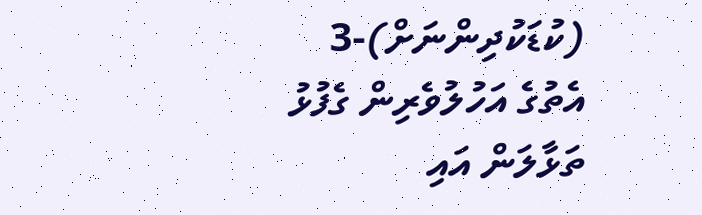(ކުޑަކުދިންނަށް)-3
އެތުގެ އަހުލުވެރިން ގެފުޅު ތަޅާލަން އައި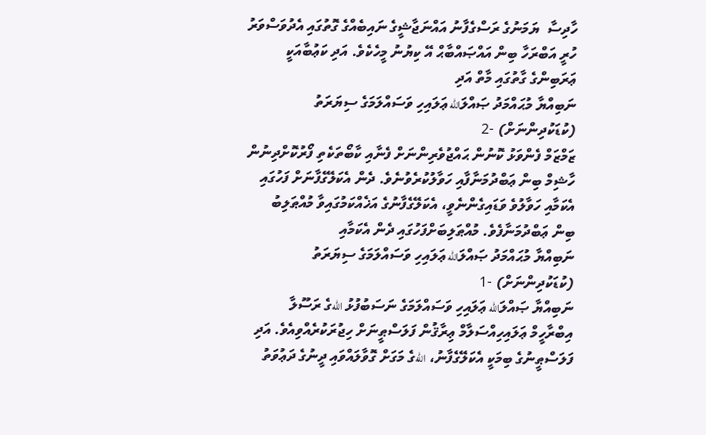ހާދިސާ  ޔަމަނުގެ ރަސްގެފާނު އައްނަޖާޝީގެ ނައިބެއްގެ ގޮތުގައި އެދުވަސްވަރު ހުރީ އަބްރަހާ ބިން އައްޞައްބާޙް އޭ ކިޔުނު މީހެކެވެ. އަދި ކަޢުބާއަކީ ޢަރަބިންގެ ގާތުގައި މާތް އަދި
ނަބިއްޔާ މުޙައްމަދު ޞައްލަالله ޢަލައިހި ވަސައްލަމަގެ ސިޔަރަތު (ކުޑަކުދިންނަށް) -2
ޒަމްޒަމް ފެންވަޅު ކޮނުން ޙައްޖުވެރިންނަށް ފެނާއި ކާބޯތަކެތި ފޯރުކޮށްދިނުން ހާޝިމް ބިން ޢަބްދުމަނާފާއި ހަވާލުކުރެވުނެވެ. ދެން އެކަލޭގެފާނަށް ފަހުގައި އެކަމާއި ހަވާލުވެ ވަޑައިގެންނެވީ، އެކަލޭގެފާނުގެ އަޚެއްކަމުގައިވާ މުއްޠަލިބު ބިން ޢަބްދުމަނާފެވެ. މުއްޠަލިބަށްފަހުގައި ދެން އެކަމާއި
ނަބިއްޔާ މުޙައްމަދު ޞައްލަالله ޢަލައިހި ވަސައްލަމަގެ ސިޔަރަތު (ކުޑަކުދިންނަށް) -1
ނަބިއްޔާ ޞައްލަالله ޢަލައިހި ވަސައްލަމަގެ ނަސަބުފުޅު اللهގެ ރަސޫލާ އިބްރާހީމް ޢަލައިހިއްސަލާމް ޢިރާޤުން ފަލަސްޠީނަށް ހިޖުރަކުރެއްވިއެވެ. އަދި ފަލަސްޠީނުގެ ބިމަކީ އެކަލޭގެފާނު، اللهގެ މަގަށް ގޮވާލައްވައި ދީނުގެ ދަޢުވަތު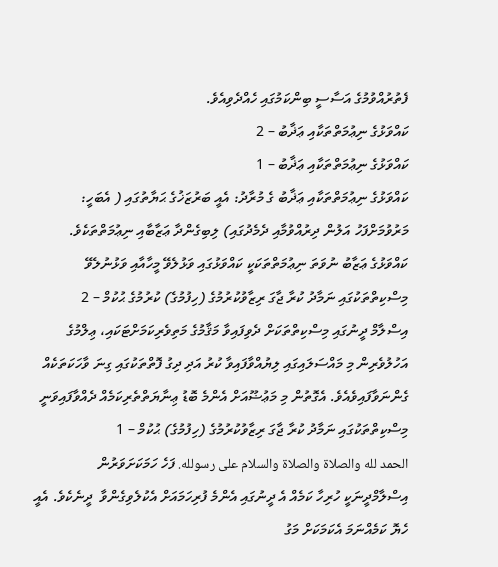ފެތުރުއްވުމުގެ އަސާސީ ބިންކަމުގައި ހެއްދެވިއެވެ.
ކައްވަޅުގެ ނިޢުމަތްތަކާއި ޢަޛާބު – 2
ކައްވަޅުގެ ނިޢުމަތްތަކާއި ޢަޛާބު – 1
ކައްވަޅުގެ ނިޢުމަތްތަކާއި ޢަޛާބު ގެ މުރާދު: އެއީ ބަރުޒަޚުގެ ޙަޔާތުގައި ( އެބަހީ: މަރުވުމަށްފަހު އަލުން ދިރުއްވުމާއި ދެމެދުގައި) ލިބިގެންދާ ޢަޒާބާއި ނިޢުމަތްތަކެވެ. ކައްވަޅުގެ ޢަޒާބު ނުވަތަ ނިޢުމަތްތަކަކީ ކައްވަޅުގައި ވަޅުލެވޭ މީހާއާއި ވަޅުނުލެވޭ
މިސްކިތްތަކުގައި ނަމާދު ކުރާ ޖާގަ ރިޒާވުކުރުމުގެ (ހިފުމުގެ) ކުރުމުގެ ޙުކުމް – 2
އިސްލާމް ދީނުގައި މިސްކިތްތަކަށް ދެވިފައިވާ މަޤާމުގެ މަތިވެރިކަމަށްޓަކައި، ޢިލްމުގެ އަހުލުވެރިން މި މައްސަލައިގައި ލިޔުއްވާފައިވާ ކުރު އަދި ދިގު ފޮތްތަކުގައި ގިނަ ވާހަކަތަކެއް ގެންނަވާފައިވެއެވެ. އެގޮތުން މި މަޢުޟޫއަށް އެންމެ ބޮޑު ޢިނާޔަތްތެރިކަމެއް ދެއްވާފައިވަނީ
މިސްކިތްތަކުގައި ނަމާދު ކުރާ ޖާގަ ރިޒާވުކުރުމުގެ (ހިފުމުގެ) ޙުކުމް – 1
الحمد لله والصلاة والصلاة والسلام على رسولله. ފަހެ ހަމަކަށަވަރުން އިސްލާމްދީނަކީ ހުރިހާ ކަމެއް އެ ދީނުގައި އެންމެ ފުރިހަމައަށް އެކުލެވިގެންވާ  ދީނެކެވެ. އެއީ ހެޔޮ ކަމެއްނަމަ އެކަމަކަށް މަގު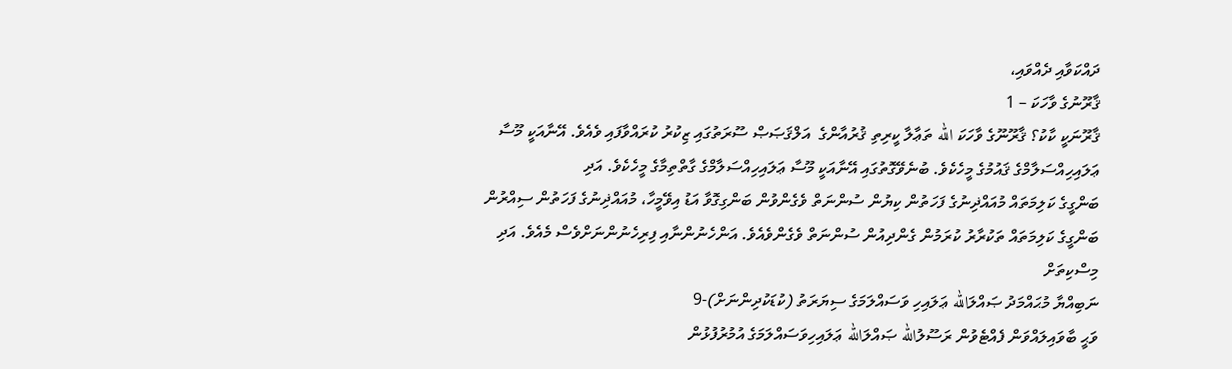ދައްކަވާއި ދެއްވައި،
ޤާރޫނުގެ ވާހަކަ – 1
ޤާރޫނަކީ ކާކު؟ ޤާރޫނޫގެ ވާހަކަ الله ތަޢާލާ ކީރިތި ޤުރުއާންގެ  އަލްޤަޞަޞް ސޫރަތުގައި ޒިކުރު ކުރައްވާފައި ވެއެވެ. އޭނާއަކީ މޫސާ ޢަލައިހިއްސަލާމްގެ ޤައުމުގެ މީހެކެވެ. ބުނެވޭގޮތުގައި އޭނާއަކީ މޫސާ ޢަލައިހިއްސަލާމްގެ ގާތްތިމާގެ މީހެކެވެ. އަދި
ބަންގީގެ ކަލިމަތައް މުއައްޛިނުގެ ފަހަތުން ކިޔުން ސުންނަތް ވެގެންވުން ބަންގިގޮވާ އަޑު އިވޭމީހާ، މުއައްޛިނުގެ ފަހަތުން ސިއްރުން ބަންގީގެ ކަލިމަތައް ތަކުރާރު ކުރަމުން ގެންދިއުން ސުންނަތް ވެގެންވެއެވެ. އަންހެނުންނާއި ފިރިހެނުންނަށްވެސް މެއެވެ. އަދި މިސްކިތަށް
ނަބިއްޔާ މުޙައްމަދު ޞައްލަالله ޢަލައިހި ވަސައްލަމަގެ ސިޔަރަތު (ކުޑަކުދިންނަށް)-9
ވަޙީ ބާވައިލައްވަން ފެއްޓެވުން ރަސޫލުالله ޞައްލަالله ޢަލައިހިވަސައްލަމަގެ އުމުރުފުޅުން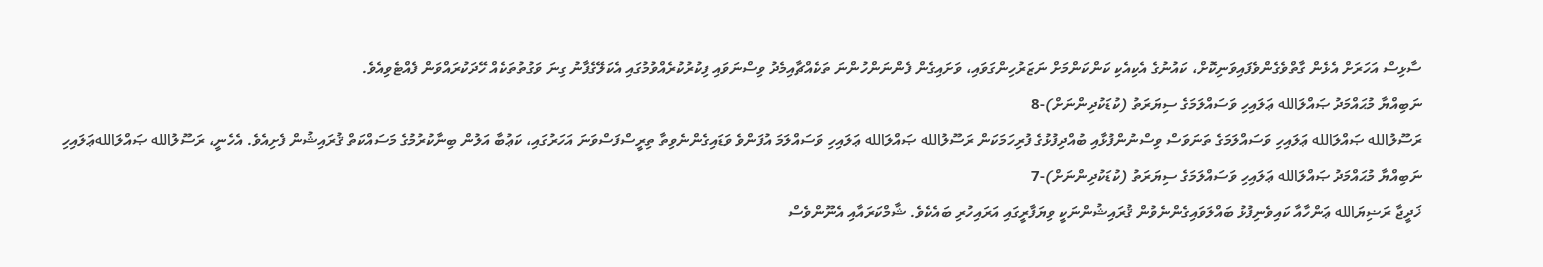ސާޅިސް އަހަރަށް އެޅެން ގާތްވެގެންވެފައިވަނިކޮށް، ކައުނުގެ އެކިއެކި ކަންކަންމަށް ނަޒަރުހިންގަވައި، ވަށައިގެން ފެންނަންހުންނަ ތަކެއްޗާއިމެދު ވިސްނަވައި ފިކުރުކުރެއްވުމުގައި އެކަލޭގެފާނު ގިނަ ވަގުތުތަކެއް ހޭދަކުރައްވަން ފެއްޓެވިއެވެ.
ނަބިއްޔާ މުޙައްމަދު ޞައްލަالله ޢަލައިހި ވަސައްލަމަގެ ސިޔަރަތު (ކުޑަކުދިންނަށް)-8
ރަސޫލުالله ޞައްލަالله ޢަލައިހި ވަސައްލަމަގެ ތަނަވަސް ވިސްނުންފުޅާއި ބުއްދިފުޅުގެ ފުރިހަމަކަން ރަސޫލުالله ޞައްލަالله ޢަލައިހި ވަސައްލަމަ އުފަންވެ ވަޑައިގެންނެވިތާ ތިރީސްފަސްވަނަ އަހަރުގައި، ކަޢުބާ އަލުން ބިނާކުރުމުގެ މަސައްކަތް ޤުރައިޝުން ފެށިއެވެ. އެހެނީ، ރަސޫލުالله ޞައްލަاللهޢަލައިހި
ނަބިއްޔާ މުޙައްމަދު ޞައްލަالله ޢަލައިހި ވަސައްލަމަގެ ސިޔަރަތު (ކުޑަކުދިންނަށް)-7
ޚަދީޖާ ރަޟިޔަالله ޢަންހާއާ ކައިވެނިފުޅު ބައްލަވައިގެންނެވުން ޤުރައިޝުންނަކީ ވިޔަފާރީގައި އަރައިހުރި ބައެކެވެ. ޝާމްކަރައާއި އެނޫންވެސް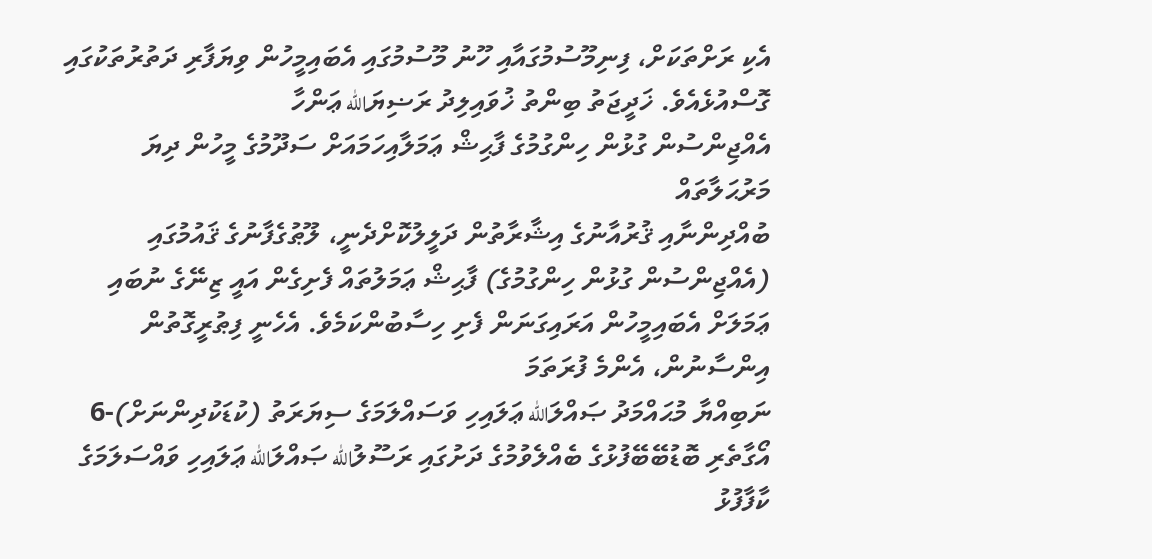އެކި ރަށްތަކަށް، ފިނިމޫސުމުގައާއި ހޫނު މޫސުމުގައި އެބައިމީހުން ވިޔަފާރި ދަތުރުތަކުގައި ގޮސްއުޅެއެވެ. ޚަދީޖަތު ބިންތު ޚުވައިލިދު ރަޟިޔަالله ޢަންހާ
އެއްޖިންސުން ގުޅުން ހިންގުމުގެ ފާޙިޝް ޢަމަލާއިހަމައަށް ސަދޫމުގެ މީހުން ދިޔަ މަރުޙަލާތައް
ބުއްދިންނާއި ޤުރުއާނުގެ އިޝާރާތުން ދަލީލުކޮށްދެނީ، ލޫޠުގެފާނުގެ ޤައުމުގައި (އެއްޖިންސުން ގުޅުން ހިންގުމުގެ) ފާޙިޝް ޢަމަލުތައް ފެށިގެން އައީ ޒިނޭގެ ނުބައި ޢަމަލަށް އެބައިމީހުން އަރައިގަނަން ފެށި ހިސާބުންކަމެވެ. އެހެނީ ފިޠުރީގޮތުން އިންސާނުން، އެންމެ ފުރަތަމަ
ނަބިއްޔާ މުޙައްމަދު ޞައްލަالله ޢަލައިހި ވަސައްލަމަގެ ސިޔަރަތު (ކުޑަކުދިންނަށް)-6
އޯގާތެރި ބޮޑުބޭބޭފުޅުގެ ބެއްލެވުމުގެ ދަށުގައި ރަސޫލުالله ޞައްލަالله ޢަލައިހި ވައްސަލަމަގެ ކާފާފުޅު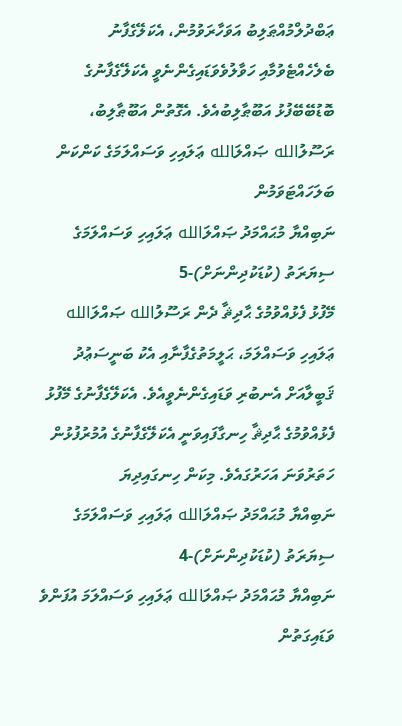ޢަބްދުލްމުއްޠަލިބު އަވަހާރަވުމުން، އެކަލޭގެފާނު ބެލެހެއްޓެވުމާއި ހަވާލުވެވަޑައިގެންނެވީ އެކަލޭގެފާނުގެ ބޮޑުބޭބޭފުޅު އަބޫޠާލިބުއެވެ. އެގޮތުން އަބޫޠާލިބު، ރަސޫލުالله ޞައްލަالله ޢަލައިހި ވަސައްލަމަގެ ކަންކަން ބަލަހައްޓަވަމުން
ނަބިއްޔާ މުޙައްމަދު ޞައްލަالله ޢަލައިހި ވަސައްލަމަގެ ސިޔަރަތު (ކުޑަކުދިންނަށް)-5
މޭފުޅު ފެޅުއްވުމުގެ ޙާދިޘާ ދެން ރަސޫލުالله ޞައްލަالله ޢަލައިހި ވަސައްލަމަ، ޙަލީމަތުގެފާނާއި އެކު ބަނީސަޢުދު ޤަބީލާއަށް އެނބުރި ވަޑައިގެންނެވީއެވެ. އެކަލޭގެފާނުގެ މޭފުޅު ފެޅުއްވުމުގެ ޙާދިޘާ ހިނގާފައިވަނީ އެކަލޭގެފާނުގެ އުމުރުފުޅުން ހަތަރުވަނަ އަހަރުގައެވެ. މިކަން ހިނގައިދިޔަ
ނަބިއްޔާ މުޙައްމަދު ޞައްލަالله ޢަލައިހި ވަސައްލަމަގެ ސިޔަރަތު (ކުޑަކުދިންނަށް)-4
ނަބިއްޔާ މުޙައްމަދު ޞައްލަالله ޢަލައިހި ވަސައްލަމަ އުފަންވެ ވަޑައިގަތުން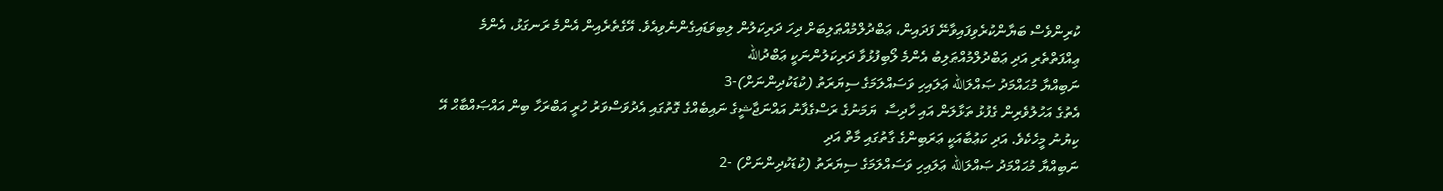ކުރިންވެސް ބަޔާންކުރެވިފައިވާނޭ ފަދައިން، ޢަބްދުލްމުއްޠަލިބަށް ދިހަ ދަރިކަލުން ލިބިވަޑައިގެންނެވިއެވެ. އޭގެތެރެއިން އެންމެ ރަނގަޅު، އެންމެ  ޢިއްފަތްތެރި އަދި ޢަބްދުލްމުއްޠަލިބު އެންމެ ލޯބިފުޅުވާ ދަރިކަލުންނަކީ ޢަބްދުالله
ނަބިއްޔާ މުޙައްމަދު ޞައްލަالله ޢަލައިހި ވަސައްލަމަގެ ސިޔަރަތު (ކުޑަކުދިންނަށް)-3
އެތުގެ އަހުލުވެރިން ގެފުޅު ތަޅާލަން އައި ހާދިސާ  ޔަމަނުގެ ރަސްގެފާނު އައްނަޖާޝީގެ ނައިބެއްގެ ގޮތުގައި އެދުވަސްވަރު ހުރީ އަބްރަހާ ބިން އައްޞައްބާޙް އޭ ކިޔުނު މީހެކެވެ. އަދި ކަޢުބާއަކީ ޢަރަބިންގެ ގާތުގައި މާތް އަދި
ނަބިއްޔާ މުޙައްމަދު ޞައްލަالله ޢަލައިހި ވަސައްލަމަގެ ސިޔަރަތު (ކުޑަކުދިންނަށް) -2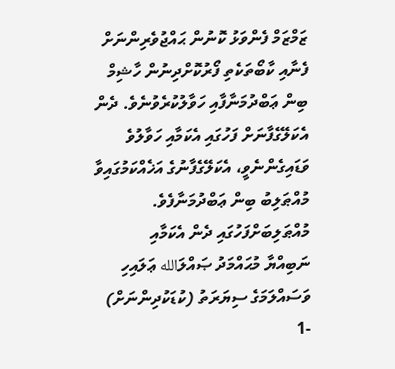ޒަމްޒަމް ފެންވަޅު ކޮނުން ޙައްޖުވެރިންނަށް ފެނާއި ކާބޯތަކެތި ފޯރުކޮށްދިނުން ހާޝިމް ބިން ޢަބްދުމަނާފާއި ހަވާލުކުރެވުނެވެ. ދެން އެކަލޭގެފާނަށް ފަހުގައި އެކަމާއި ހަވާލުވެ ވަޑައިގެންނެވީ، އެކަލޭގެފާނުގެ އަޚެއްކަމުގައިވާ މުއްޠަލިބު ބިން ޢަބްދުމަނާފެވެ. މުއްޠަލިބަށްފަހުގައި ދެން އެކަމާއި
ނަބިއްޔާ މުޙައްމަދު ޞައްލަالله ޢަލައިހި ވަސައްލަމަގެ ސިޔަރަތު (ކުޑަކުދިންނަށް) -1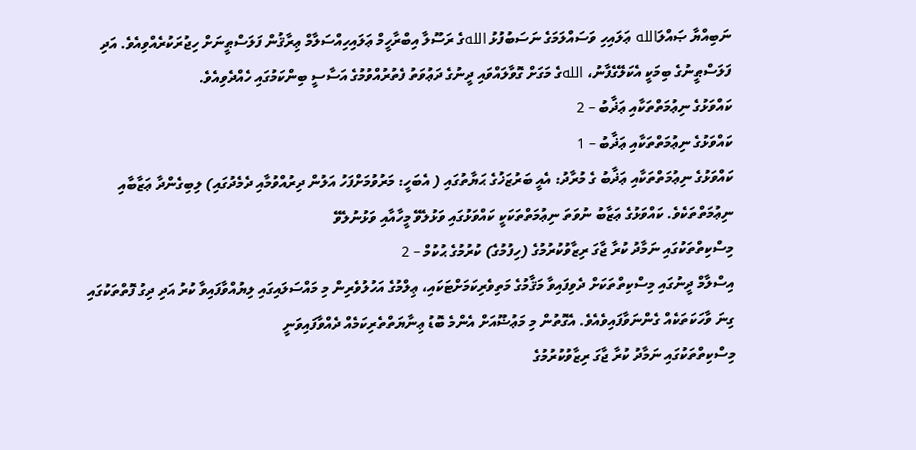ނަބިއްޔާ ޞައްލަالله ޢަލައިހި ވަސައްލަމަގެ ނަސަބުފުޅު اللهގެ ރަސޫލާ އިބްރާހީމް ޢަލައިހިއްސަލާމް ޢިރާޤުން ފަލަސްޠީނަށް ހިޖުރަކުރެއްވިއެވެ. އަދި ފަލަސްޠީނުގެ ބިމަކީ އެކަލޭގެފާނު، اللهގެ މަގަށް ގޮވާލައްވައި ދީނުގެ ދަޢުވަތު ފެތުރުއްވުމުގެ އަސާސީ ބިންކަމުގައި ހެއްދެވިއެވެ.
ކައްވަޅުގެ ނިޢުމަތްތަކާއި ޢަޛާބު – 2
ކައްވަޅުގެ ނިޢުމަތްތަކާއި ޢަޛާބު – 1
ކައްވަޅުގެ ނިޢުމަތްތަކާއި ޢަޛާބު ގެ މުރާދު: އެއީ ބަރުޒަޚުގެ ޙަޔާތުގައި ( އެބަހީ: މަރުވުމަށްފަހު އަލުން ދިރުއްވުމާއި ދެމެދުގައި) ލިބިގެންދާ ޢަޒާބާއި ނިޢުމަތްތަކެވެ. ކައްވަޅުގެ ޢަޒާބު ނުވަތަ ނިޢުމަތްތަކަކީ ކައްވަޅުގައި ވަޅުލެވޭ މީހާއާއި ވަޅުނުލެވޭ
މިސްކިތްތަކުގައި ނަމާދު ކުރާ ޖާގަ ރިޒާވުކުރުމުގެ (ހިފުމުގެ) ކުރުމުގެ ޙުކުމް – 2
އިސްލާމް ދީނުގައި މިސްކިތްތަކަށް ދެވިފައިވާ މަޤާމުގެ މަތިވެރިކަމަށްޓަކައި، ޢިލްމުގެ އަހުލުވެރިން މި މައްސަލައިގައި ލިޔުއްވާފައިވާ ކުރު އަދި ދިގު ފޮތްތަކުގައި ގިނަ ވާހަކަތަކެއް ގެންނަވާފައިވެއެވެ. އެގޮތުން މި މަޢުޟޫއަށް އެންމެ ބޮޑު ޢިނާޔަތްތެރިކަމެއް ދެއްވާފައިވަނީ
މިސްކިތްތަކުގައި ނަމާދު ކުރާ ޖާގަ ރިޒާވުކުރުމުގެ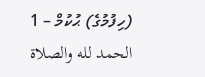(ހިފުމުގެ) ޙުކުމް – 1
الحمد لله والصلاة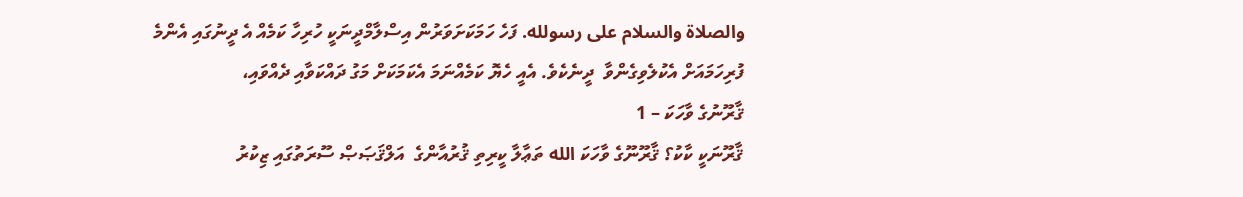والصلاة والسلام على رسولله. ފަހެ ހަމަކަށަވަރުން އިސްލާމްދީނަކީ ހުރިހާ ކަމެއް އެ ދީނުގައި އެންމެ ފުރިހަމައަށް އެކުލެވިގެންވާ  ދީނެކެވެ. އެއީ ހެޔޮ ކަމެއްނަމަ އެކަމަކަށް މަގު ދައްކަވާއި ދެއްވައި،
ޤާރޫނުގެ ވާހަކަ – 1
ޤާރޫނަކީ ކާކު؟ ޤާރޫނޫގެ ވާހަކަ الله ތަޢާލާ ކީރިތި ޤުރުއާންގެ  އަލްޤަޞަޞް ސޫރަތުގައި ޒިކުރު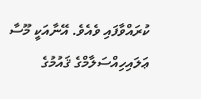ކުރައްވާފައި ވެއެވެ. އޭނާއަކީ މޫސާ ޢަލައިހިއްސަލާމްގެ ޤައުމުގެ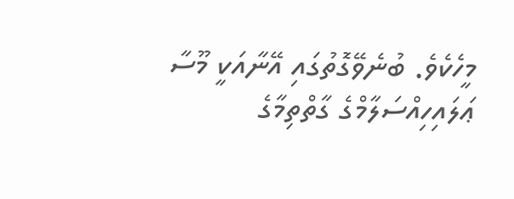މީހެކެވެ. ބުނެވޭގޮތުގައި އޭނާއަކީ މޫސާ ޢަލައިހިއްސަލާމްގެ ގާތްތިމާގެ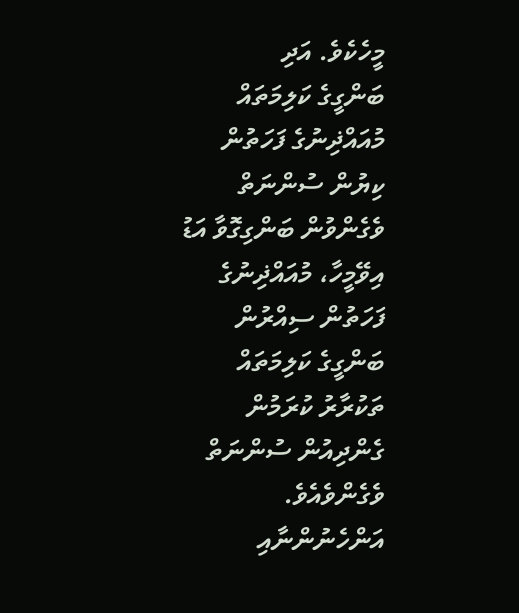މީހެކެވެ. އަދި
ބަންގީގެ ކަލިމަތައް މުއައްޛިނުގެ ފަހަތުން ކިޔުން ސުންނަތް ވެގެންވުން ބަންގިގޮވާ އަޑު އިވޭމީހާ، މުއައްޛިނުގެ ފަހަތުން ސިއްރުން ބަންގީގެ ކަލިމަތައް ތަކުރާރު ކުރަމުން ގެންދިއުން ސުންނަތް ވެގެންވެއެވެ. އަންހެނުންނާއި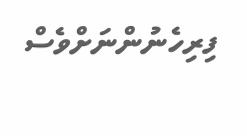ފިރިހެނުންނަށްވެސް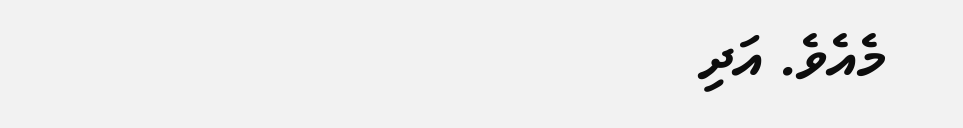މެއެވެ. އަދި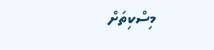މިސްކިތަށް